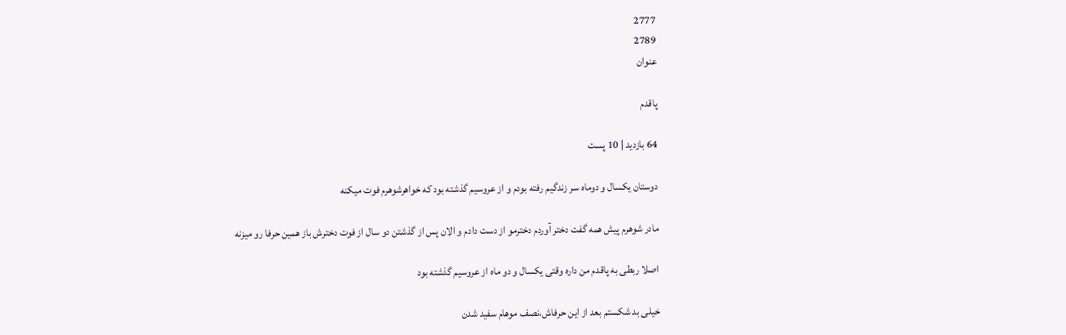2777
2789
عنوان

پاقدم

64 بازدید | 10 پست

دوستان یکسال و دوماه سر زندگیم رفته بودم و از عروسیم گذشته بود که خواهرشوهرم فوت میکنه

مادر شوهرم پیش همه گفت دختر آوردم دخترمو از دست دادم و الان پس از گذشتن دو سال از فوت دخترش باز همین حرفا رو میزنه

اصلا ربطی به پاقدم من داره وقتی یکسال و دو ماه از عروسیم گذشته بود

خیلی بد شکستم بعد از این حرفاش،نصف موهام سفید شدن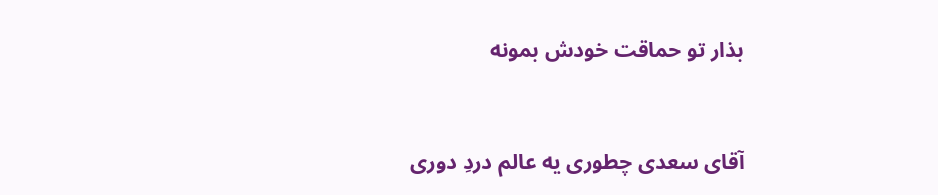بذار تو حماقت خودش بمونه


آقای سعدی چطوری یه عالم دردِ دوری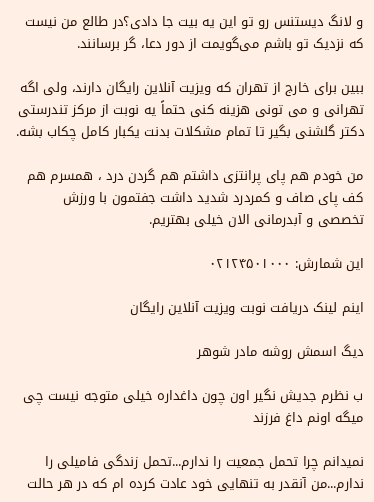و لانگ دیستنس رو تو این یه بیت جا دادی؟در طالع من نیست که نزدیک تو باشم می‌گویمت از دور دعا، گر برسانند.

ببین برای خارج از تهران که ویزیت آنلاین رایگان دارند، ولی اگه تهرانی و می تونی هزینه کنی حتماً یه نوبت از مرکز تندرستی دکتر گلشنی بگیر تا تمام مشکلات بدنت یکبار کامل چکاب بشه.

من خودم هم پای پرانتزی داشتم هم گردن درد ، همسرم هم کف پای صاف و کمردرد شدید داشت جفتمون با ورزش تخصصی و آبدرمانی الان خیلی بهتریم.

این شمارش: ۰۲۱۲۴۵۰۱۰۰۰

اینم لینک دریافت نوبت ویزیت آنلاین رایگان

دیگ اسمش روشه مادر شوهر

ب نظرم جدیش نگیر اون چون داغداره خیلی متوجه نیست چی میگه اونم داغ فرزند

نمیدانم چرا تحمل جمعیت را ندارم...تحمل زندگی فامیلی را ندارم...من آنقدر به تنهایی خود عادت کرده ام که در هر حالت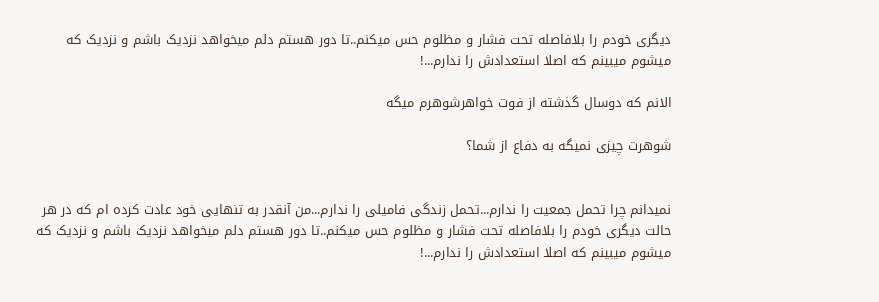دیگری خودم را بلافاصله تحت فشار و مظلوم حس میکنم..تا دور هستم دلم میخواهد نزدیک باشم و نزدیک که میشوم میبینم که اصلا استعدادش را ندارم...!

الانم که دوسال گذشته از فوت خواهرشوهرم میگه

شوهرت چیزی نمیگه به دفاع از شما؟


نمیدانم چرا تحمل جمعیت را ندارم...تحمل زندگی فامیلی را ندارم...من آنقدر به تنهایی خود عادت کرده ام که در هر حالت دیگری خودم را بلافاصله تحت فشار و مظلوم حس میکنم..تا دور هستم دلم میخواهد نزدیک باشم و نزدیک که میشوم میبینم که اصلا استعدادش را ندارم...!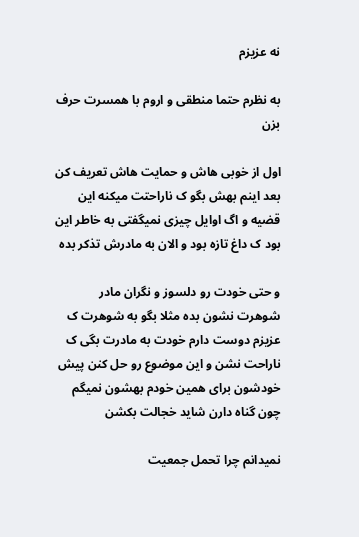نه عزیزم

به نظرم حتما منطقی و اروم با همسرت حرف بزن

اول از خوبی هاش و حمایت هاش تعریف کن بعد اینم بهش بگو ک ناراحتت میکنه این قضیه و اگ اوایل چیزی نمیگفتی به خاطر این بود ک داغ تازه بود و الان به مادرش تذکر بده

و حتی خودت رو دلسوز و نگران مادر شوهرت نشون بده مثلا بگو به شوهرت ک عزیزم دوست دارم خودت به مادرت بگی ک ناراحت نشن و این موضوع رو حل کنن پیش خودشون برای همین خودم بهشون نمیگم چون گناه دارن شاید خجالت بکشن

نمیدانم چرا تحمل جمعیت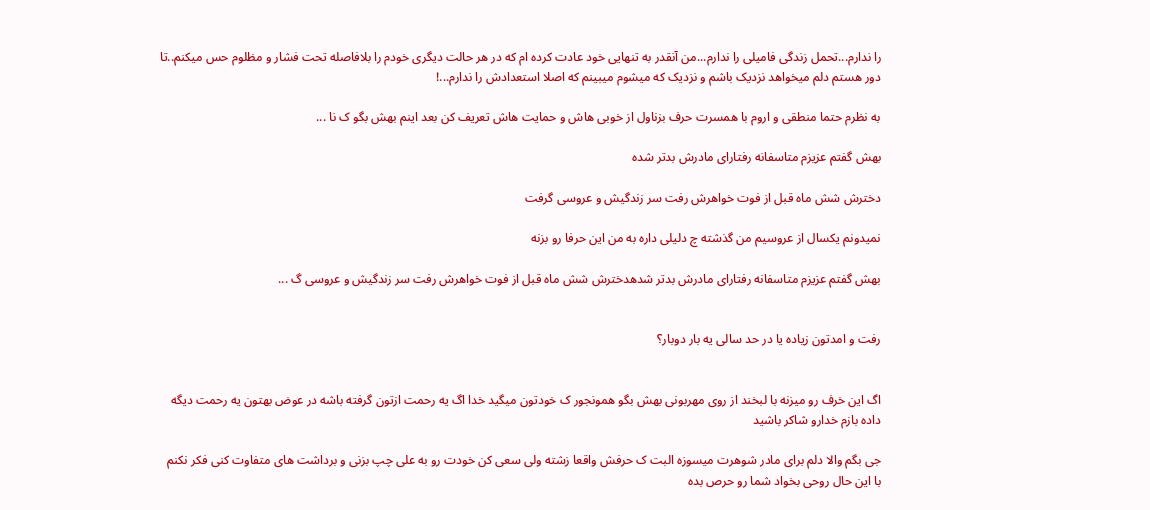را ندارم...تحمل زندگی فامیلی را ندارم...من آنقدر به تنهایی خود عادت کرده ام که در هر حالت دیگری خودم را بلافاصله تحت فشار و مظلوم حس میکنم..تا دور هستم دلم میخواهد نزدیک باشم و نزدیک که میشوم میبینم که اصلا استعدادش را ندارم...!

به نظرم حتما منطقی و اروم با همسرت حرف بزناول از خوبی هاش و حمایت هاش تعریف کن بعد اینم بهش بگو ک نا ...

بهش گفتم عزیزم متاسفانه رفتارای مادرش بدتر شده

دخترش شش ماه قبل از فوت خواهرش رفت سر زندگیش و عروسی گرفت

نمیدونم یکسال از عروسیم من گذشته چ دلیلی داره به من این حرفا رو بزنه

بهش گفتم عزیزم متاسفانه رفتارای مادرش بدتر شدهدخترش شش ماه قبل از فوت خواهرش رفت سر زندگیش و عروسی گ ...


رفت و امدتون زیاده یا در حد سالی یه بار دوبار؟


اگ این خرف رو میزنه با لبخند از روی مهربونی بهش بگو همونجور ک خودتون میگید خدا اگ یه رحمت ازتون گرفته باشه در عوض بهتون یه رحمت دیگه داده بازم خدارو شاکر باشید

جی بگم والا دلم برای مادر شوهرت میسوزه البت ک حرفش واقعا زشته ولی سعی کن خودت رو به علی چپ بزنی و برداشت های متفاوت کنی فکر نکنم با این حال روحی بخواد شما رو حرص بده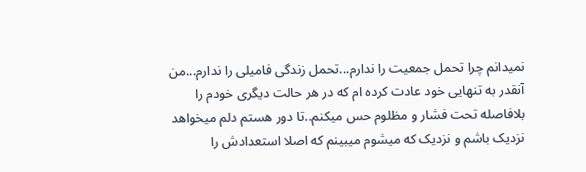نمیدانم چرا تحمل جمعیت را ندارم...تحمل زندگی فامیلی را ندارم...من آنقدر به تنهایی خود عادت کرده ام که در هر حالت دیگری خودم را بلافاصله تحت فشار و مظلوم حس میکنم..تا دور هستم دلم میخواهد نزدیک باشم و نزدیک که میشوم میبینم که اصلا استعدادش را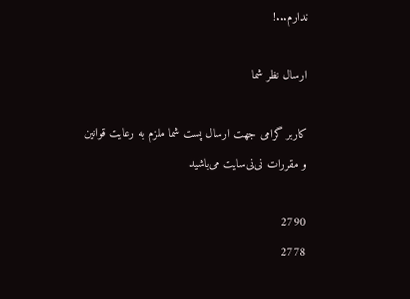ندارم...!

ارسال نظر شما

کاربر گرامی جهت ارسال پست شما ملزم به رعایت قوانین و مقررات نی‌نی‌سایت می‌باشید

2790
2778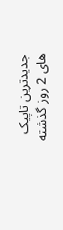جدیدترین تاپیک های 2 روز گذشته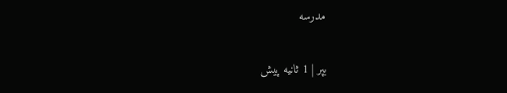مدرسه

بپر | 1 ثانیه پیش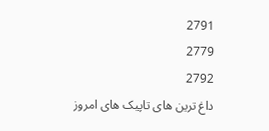2791
2779
2792
داغ ترین های تاپیک های امروز